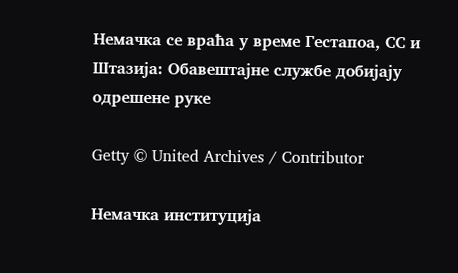Немачка се враћа у време Гестапоа, СС и Штазија: Обавештајне службе добијају одрешене руке

Getty © United Archives / Contributor

Немачка институција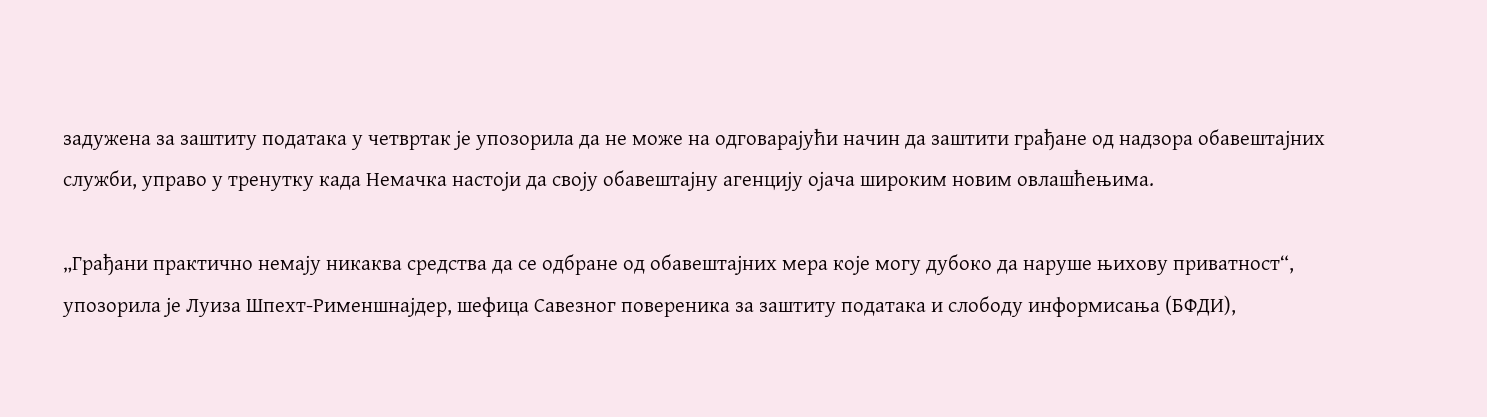задужена за заштиту података у четвртак је упозорила да не може на одговарајући начин да заштити грађане од надзора обавештајних служби, управо у тренутку када Немачка настоји да своју обавештајну агенцију ојача широким новим овлашћењима.

„Грађани практично немају никаква средства да се одбране од обавештајних мера које могу дубоко да наруше њихову приватност“, упозорила је Луиза Шпехт-Рименшнајдер, шефица Савезног повереника за заштиту података и слободу информисања (БФДИ),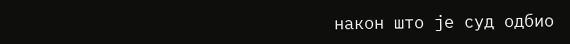након што је суд одбио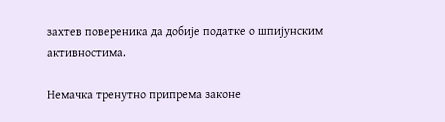захтев повереника да добије податке о шпијунским активностима.

Немачка тренутно припрема законе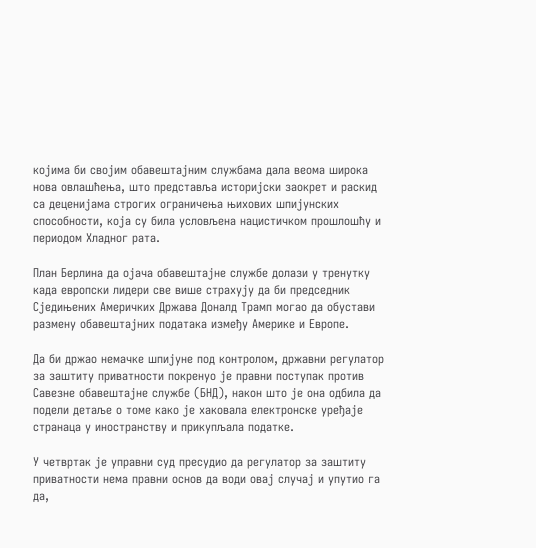којима би својим обавештајним службама дала веома широка нова овлашћења, што представља историјски заокрет и раскид са деценијама строгих ограничења њихових шпијунских способности, која су била условљена нацистичком прошлошћу и периодом Хладног рата.

План Берлина да ојача обавештајне службе долази у тренутку када европски лидери све више страхују да би председник Сједињених Америчких Држава Доналд Трамп могао да обустави размену обавештајних података између Америке и Европе.

Да би држао немачке шпијуне под контролом, државни регулатор за заштиту приватности покренуо је правни поступак против Савезне обавештајне службе (БНД), након што је она одбила да подели детаље о томе како је хаковала електронске уређаје странаца у иностранству и прикупљала податке.

У четвртак је управни суд пресудио да регулатор за заштиту приватности нема правни основ да води овај случај и упутио га да,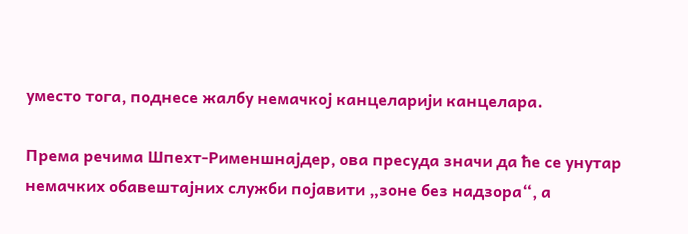уместо тога, поднесе жалбу немачкој канцеларији канцелара.

Према речима Шпехт-Рименшнајдер, ова пресуда значи да ће се унутар немачких обавештајних служби појавити „зоне без надзора“, а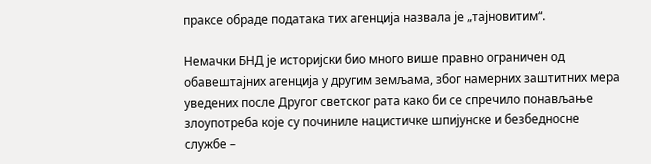праксе обраде података тих агенција назвала је „тајновитим“.

Немачки БНД је историјски био много више правно ограничен од обавештајних агенција у другим земљама, због намерних заштитних мера уведених после Другог светског рата како би се спречило понављање злоупотреба које су починиле нацистичке шпијунске и безбедносне службе –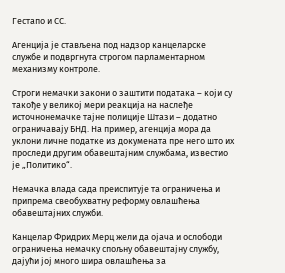Гестапо и СС.

Агенција је стављена под надзор канцеларске службе и подвргнута строгом парламентарном механизму контроле.

Строги немачки закони о заштити података – који су такође у великој мери реакција на наслеђе источнонемачке тајне полиције Штази – додатно ограничавају БНД. На пример, агенција мора да уклони личне податке из докумената пре него што их проследи другим обавештајним службама, известио је „Политико“.

Немачка влада сада преиспитује та ограничења и припрема свеобухватну реформу овлашћења обавештајних служби.

Канцелар Фридрих Мерц жели да ојача и ослободи ограничења немачку спољну обавештајну службу, дајући јој много шира овлашћења за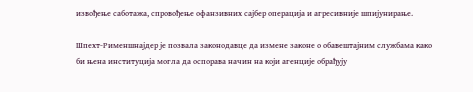извођење саботажа, спровођење офанзивних сајбер операција и агресивније шпијунирање.

Шпехт-Рименшнајдер је позвала законодавце да измене законе о обавештајним службама како би њена институција могла да оспорава начин на који агенције обрађују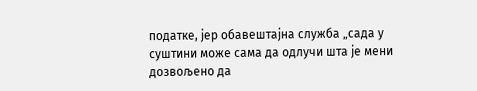податке, јер обавештајна служба „сада у суштини може сама да одлучи шта је мени дозвољено да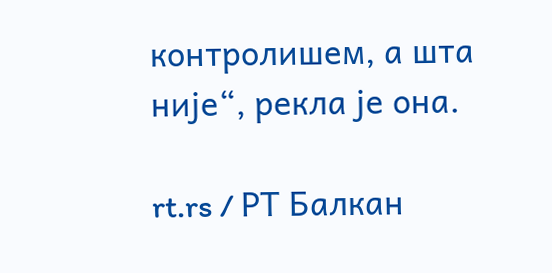контролишем, а шта није“, рекла је она.

rt.rs / РТ Балкан